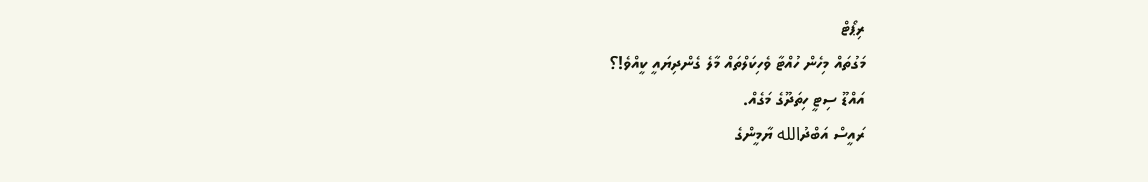ރިޕޯޓް
މަގުތައް މިހެން ހުއްޓާ ވެހިކަލްތައް މާލެ ގެންދިޔައީ ކީއްވެ!؟
އައްޑޫ ސިޓީ ހިތަދޫގެ މަގެއް.
ރައީސް އަބްދުالله ޔާމީންގެ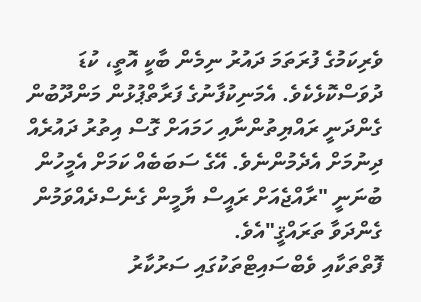ވެރިކަމުގެ ފުރަތަމަ ދައުރު ނިމެން ބާކީ އޮތީ، ކުޑަ ދުވަސްކޮޅެކެވެ. އެމަނިކުފާނުގެ ފަރާތްޕުޅުން މަންދޫބުން ގެންދަނީ ރައްޔިތުންނާއި ހަމައަށް ގޮސް އިތުރު ދައުރެއް ދިނުމަށް އެދެމުންނެވެ. އޭގެ ސަބަބެއް ކަމަށް އެމީހުން ބުނަނީ "ރާއްޖެއަށް ރައީސް ޔާމީން ގެނެސްދެއްވަމުން ގެންދަވާ ތަރައްޤީ"އެވެ.
ފޮތްތަކާއި ވެބްސައިޓްތަކުގައި ސަރުކާރު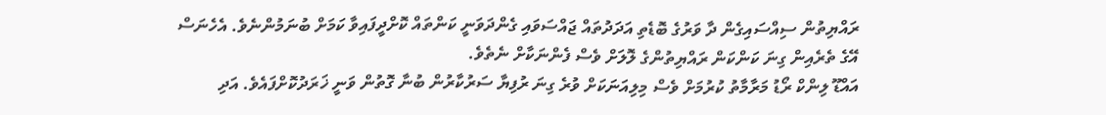ރައްޔިތުން ސިއްސައިގެން ދާ ވަރުގެ ބޮޑެތި އަދަދުތައް ޖައްސަވައި ގެންދަވަނީ ކަންތައް ކޮށްދީފައިވާ ކަމަށް ބުނަމުންނެވެ. އެހެނަސް އޭގެ ތެރެއިން ގިނަ ކަންކަން ރައްޔިތުންގެ ލޮލަށް ވެސް ފެންނަކާށް ނެތެވެ.
އައްޑޫ ލިންކް ރޯޑު މަރާމާތު ކުރުމަށް ވެސް މިލިއަނަކަށް ވުރެ ގިނަ ރުފިޔާ ސަރުކާރުން ބުނާ ގޮތުން ވަނީ ޚަރަދުކޮށްފައެވެ. އަދި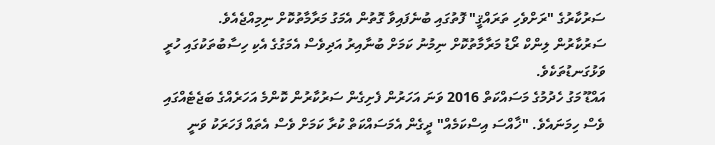ސަރުކާރުގެ "ރަށްވެހި ތަރައްޤީ" ފޮތުގައި ބުނެފައިވާ ގޮތުން އެމަގު މަރާމާތުކޮށް ނިމިއްޖެއެވެ.
ސަރުކާރުން ލިންކް ރޯޑު މަރާމާތުކޮށް ނިމުނު ކަމަށް ބުނާއިރު އަދިވެސް އެމަގުގެ އެކި ހިސާބުތަކުގައި ހުރީ ވަޅުގަނޑުތަކެވެ.
އައްޑޫ މަގު ހެދުމުގެ މަސައްކަތް 2016 ވަނަ އަހަރުން ފެށިގެން ސަރުކާރުން ކޮންމެ އަހަރެއްގެ ބަޖެޓެއްގައި ވެސް ހިމަނައެވެ. "ޚާއްސަ އިސްކަމެއް" ދީގެން އެމަސައްކަތް ކުރާ ކަމަށް ވެސް އެތައް ފަހަރަކު ވަނީ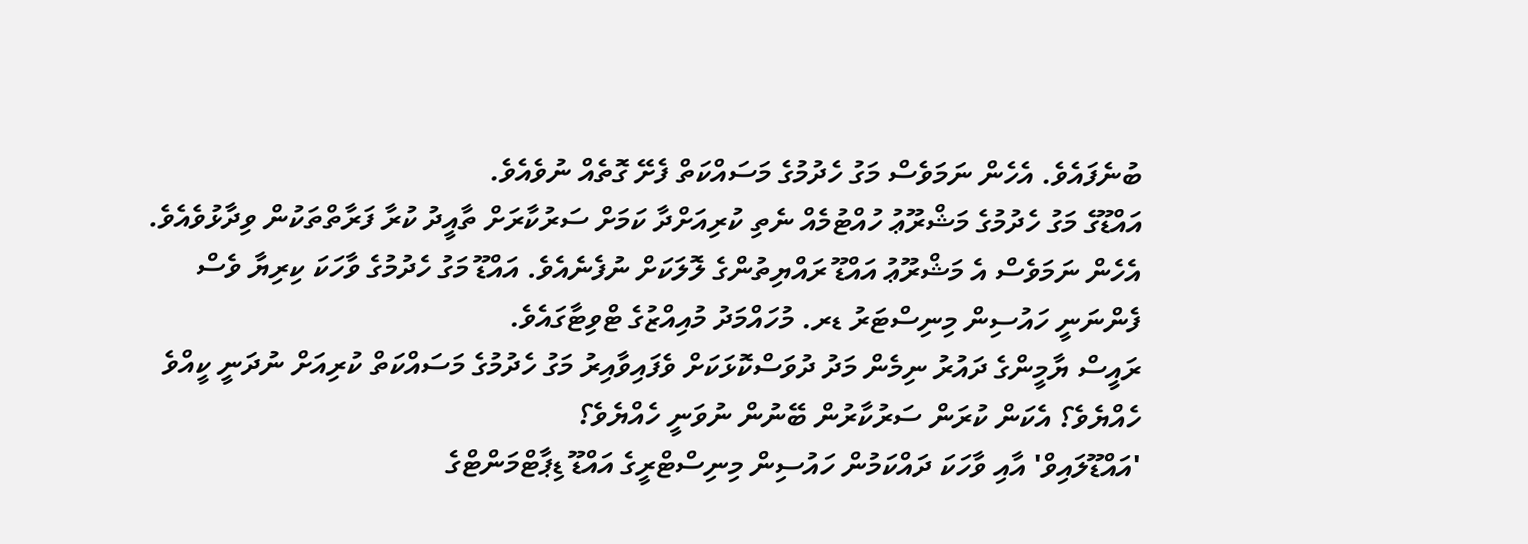ބުނެފައެވެ. އެހެން ނަމަވެސް މަގު ހެދުމުގެ މަސައްކަތް ފެށޭ ގޮތެއް ނުވެއެވެ.
އައްޑޫގެ މަގު ހެދުމުގެ މަޝްރޫޢު ހުއްޓުމެއް ނެތި ކުރިއަށްދާ ކަމަށް ސަރުކާރަށް ތާއީދު ކުރާ ފަރާތްތަކުން ވިދާޅުވެއެވެ. އެހެން ނަމަވެސް އެ މަޝްރޫޢު އައްޑޫ ރައްޔިތުންގެ ލޮލަކަށް ނުފެނެއެވެ. އައްޑޫ މަގު ހެދުމުގެ ވާހަކަ ކިރިޔާ ވެސް ފެންނަނީ ހައުސިން މިނިސްޓަރު ޑރ. މުހައްމަދު މުއިއްޒުގެ ޓްވިޓާގައެވެ.
ރައީސް ޔާމީންގެ ދައުރު ނިމެން މަދު ދުވަސްކޮޅަކަށް ވެފައިވާއިރު މަގު ހެދުމުގެ މަސައްކަތް ކުރިއަށް ނުދަނީ ކީއްވެ ހެއްޔެވެ؟ އެކަން ކުރަން ސަރުކާރުން ބޭނުން ނުވަނީ ހެއްޔެވެ؟
'އައްޑޫލައިވް' އާއި ވާހަކަ ދައްކަމުން ހައުސިން މިނިސްޓްރީގެ އައްޑޫ ޑިޕާޓްމަންޓްގެ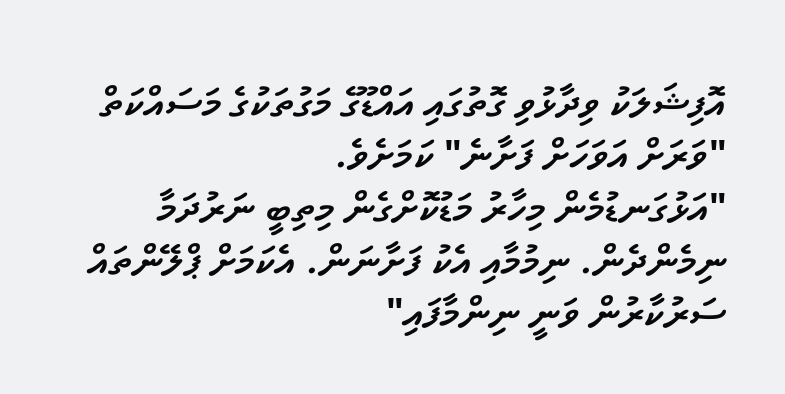އޮފިޝަލަކު ވިދާޅުވި ގޮތުގައި އައްޑޫގެ މަގުތަކުގެ މަސައްކަތް "ވަރަށް އަވަހަށް ފަށާނެ" ކަމަށެވެ.
"އަޅުގަނޑުމެން މިހާރު މަޑުކޮށްގެން މިތިބީ ނަރުދަމާ ނިމެންދެން. ނިމުމާއި އެކު ފަށާނަން. އެކަމަށް ޕްލޭންތައް ސަރުކާރުން ވަނީ ނިންމާފައި"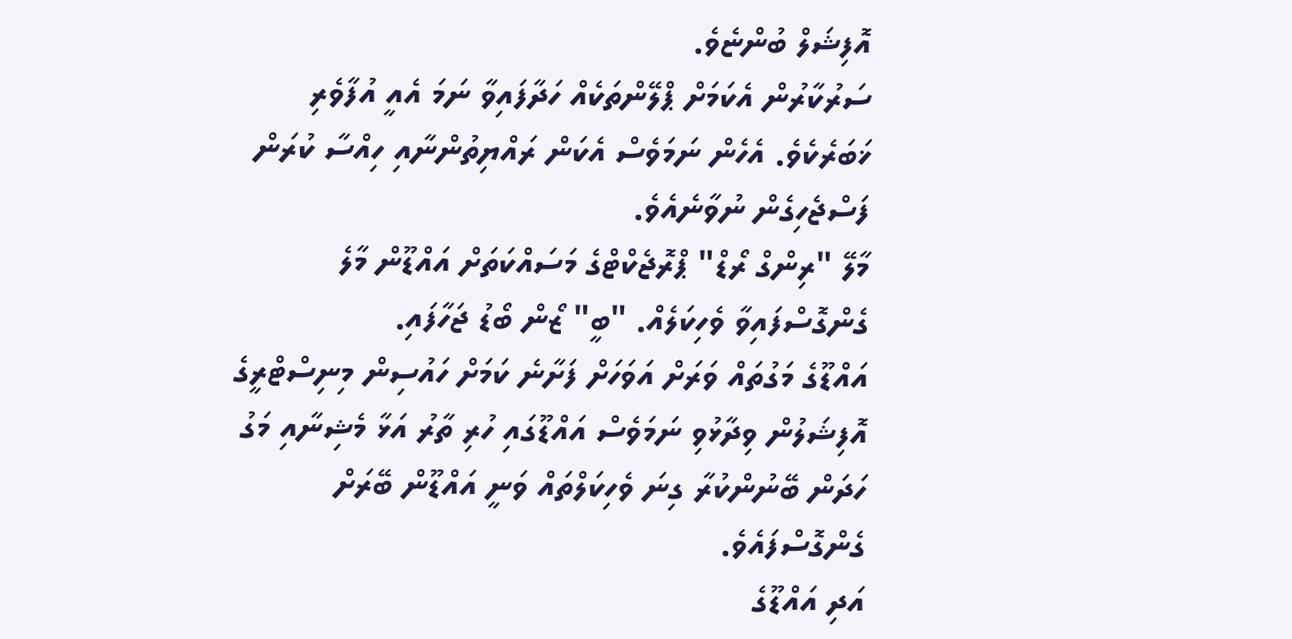އޮފިޝަލް ބުންޏެވެ.
ސަރުކާރުން އެކަމަށް ޕްލޭންތަކެއް ހަދާފައިވާ ނަމަ އެއީ އުފާވެރި ޚަބަރެކެވެ. އެހެން ނަމަވެސް އެކަން ރައްޔިތުންނާއި ހިއްސާ ކުރަން ފަސްޖެހިގެން ނުވާނެއެވެ.
މާލޭ "ރިންގް ރޯޑް" ޕްރޮޖެކްޓްގެ މަސައްކަތަށް އައްޑޫން މާލެ ގެންގޮސްފައިވާ ވެހިކަލެއް. "ބީ" ޒޯން ބޯޑު ޖަހާފައި.
އައްޑޫގެ މަގުތައް ވަރަށް އަވަހަށް ފަށާނެ ކަމަށް ހައުސިން މިނިސްޓްރީގެ އޮފިޝަލުން ވިދާޅުވި ނަމަވެސް އައްޑޫގައި ހުރި ތާރު އަޅާ މެޝިނާއި މަގު ހަދަން ބޭނުންކުރާ ގިނަ ވެހިކަލްތައް ވަނީ އައްޑޫން ބޭރަށް ގެންގޮސްފައެވެ.
އަދި އައްޑޫގެ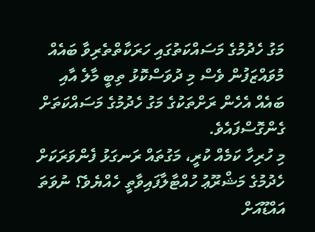މަގު ހެދުމުގެ މަސައްކަތުގައި ހަރަކާތްތެރިވާ ބައެއް މުވައްޒަފުން ވެސް މި ދުވަސްކޮޅު ތިބީ މާލެ އާއި ބައެއް އެހެން ރަށްތަކުގެ މަގު ހެދުމުގެ މަސައްކަތަށް ގެންގޮސްފައެވެ.
މި ހުރިހާ ކަމެއް ކުރީ، މަގުތައް ރަނގަޅު ފެންވަރަކަށް ހެދުމުގެ މަޝްރޫޢު ހުއްޓާލާފައިވާތީ ހެއްޔެވެ؟ ނުވަތަ އައްޑޫއަށް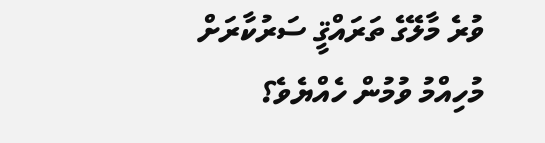ވުރެ މާލޭގެ ތަރައްޤީ ސަރުކާރަށް މުހިއްމު ވުމުން ހެއްޔެވެ؟